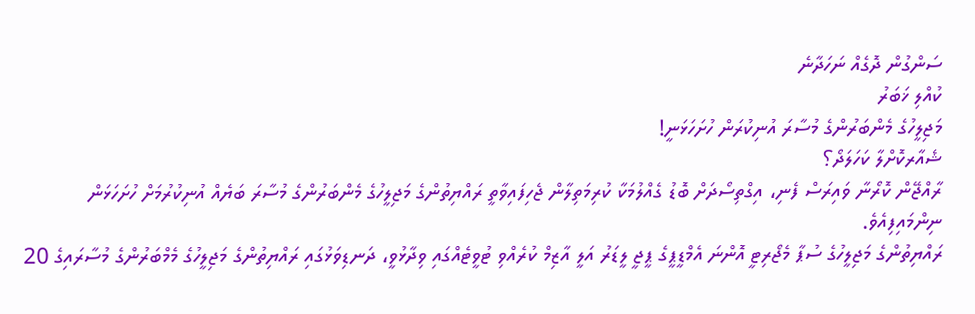ސަންގުން ދޮގެއް ނަހަދާނެ
ކުއްލި ޚަބަރު
މަޖިލީހުގެ މެންބަރުންގެ މުސާރަ އުނިކުރަން ހުށަހަޅަނީ!
ޝެއާރކޮށްލާ ކަހަލަދޯ؟
ރާއްޖޭން ކޮރޯނާ ވައިރަސް ފެނި، އިގްތިސޯދަށް ބޮޑު ގެއްލުމަކާ ކުރިމަތިލާން ޖެހިފައިވާތީ ރައްޔިތުންގެ މަޖިލީހުގެ މެންބަރުންގެ މުސާރަ ބަޔެއް އުނިކުރުމަށް ހުށަހަޅަން ނިންމައިފިއެވެ.
ރައްޔިތުންގެ މަޖިލީހުގެ ސުޕާ މެޖޯރިޓީ އޮންނަ އެމްޑީޕީގެ ޕީޖީ ލީޑަރު އަލީ އާޒިމް ކުރެއްވި ޓުވީޓެއްގައި ވިދާޅުވީ، ދަނޑިވަޅުގައި ރައްޔިތުންގެ މަޖިލީހުގެ މެމްބަރުންގެ މުސާރައިގެ 20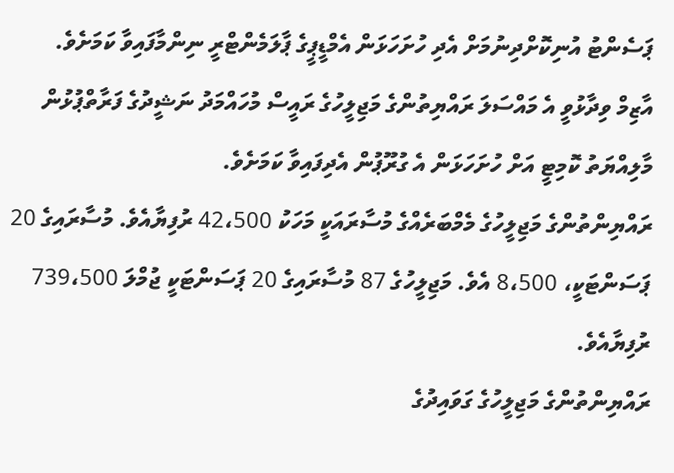ޕަސެންޓު އުނިކޮށްދިނުމަށް އެދި ހުށަހަޅަން އެމްޑީޕީގެ ޕާލަމެންޓްރީ ނިންމާފައިވާ ކަމަށެވެ.
އާޒިމް ވިދާޅުވީ އެ މައްސަލަ ރައްޔިތުންގެ މަޖިލީހުގެ ރައީސް މުހައްމަދު ނަޝީދުގެ ފަރާތްޕުޅުން މާލިއްޔަތު ކޮމިޓީ އަށް ހުށަހަޅަން އެ ގުރޫޕުން އެދިފައިވާ ކަމަށެވެ.
ރައްޔިންތުންގެ މަޖިލީހުގެ މެމްބަރެއްގެ މުސާރައަކީ މަހަކު 42،500 ރުފިޔާއެވެ. މުސާރައިގެ 20 ޕަސަންޓަކީ، 8،500 އެވެ. މަޖިލީހުގެ 87 މުސާރައިގެ 20 ޕަސަންޓަކީ ޖުމްލަ 739،500 ރުފިޔާއެވެ.
ރައްޔިންތުންގެ މަޖިލީހުގެ ގަވައިދުގެ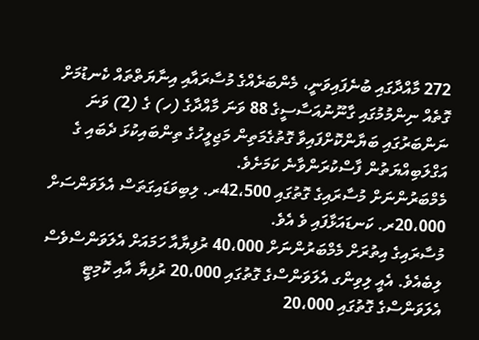272 މާއްދާގައި ބުނެފައިވަނީ، މެންބަރެއްގެ މުސާރައާއި އިނާޔަތްތައް ކެނޑުމަށް ގޮތެއް ނިންމުމުގައި ގާނޫނުއަސާސީގެ 88 ވަނަ މާއްދާގެ (ހ) ގެ (2) ވަނަ ނަންބަރުގައި ބަޔާންކޮށްފައިވާ ގޮތުގެމަތިން މަޖިލީހުގެ ތިންބައިކުޅަ ދެބައި ގެ އަގްލަބިއްޔަތުން ފާސްކުރަންވާނެ ކަމަށެވެ.
މެމްބަރުންނަށް މުސާރައިގެ ގޮތުގައި 42،500ރ. ލިބިވަޑައިގަތަސް އެލަވަންސަށް 20،000ރ. ކަނޑައަޅާފައި ވެ އެވެ.
މުސާރައިގެ އިތުރަށް މެމްބަރުންނަށް 40،000 ރުފިޔާއާ ހަމައަށް އެލަވަންސްވެސް ލިބެއެވެ. އެއީ ލިވިންގ އެލަވަންސްގެ ގޮތުގައި 20،000 ރުފިޔާ އާއި ކޮމިޓީ އެލަވަންސްގެ ގޮތުގައި 20،000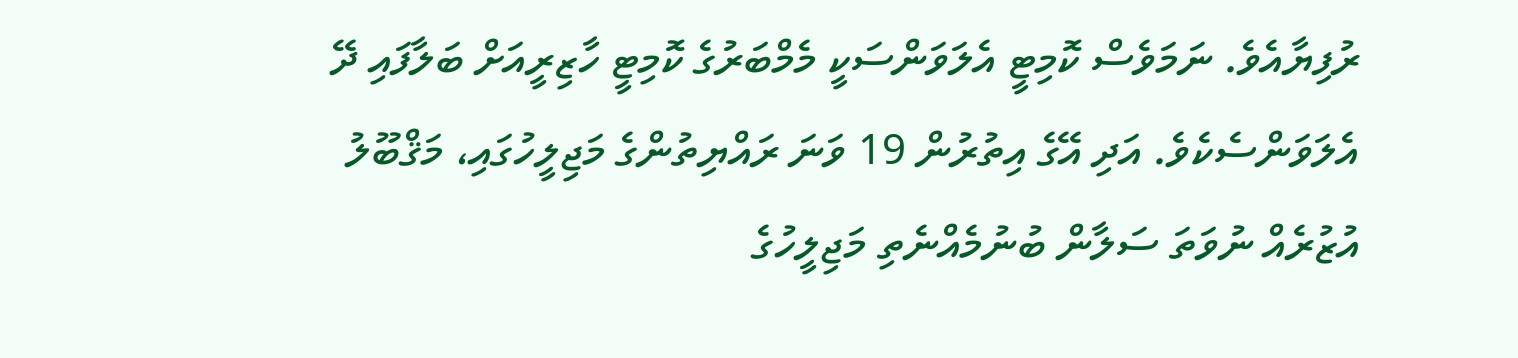ރުފިޔާއެވެ. ނަމަވެސް ކޮމިޓީ އެލަވަންސަކީ މެމްބަރުގެ ކޮމިޓީ ހާޒިރީއަށް ބަލާފައި ދޭ އެލަވަންސެކެވެ. އަދި އޭގެ އިތުރުން 19 ވަނަ ރައްޔިތުންގެ މަޖިލީހުގައި، މަޤްބޫލު އުޒުރެއް ނުވަތަ ސަލާން ބުނުމެއްނެތި މަޖިލީހުގެ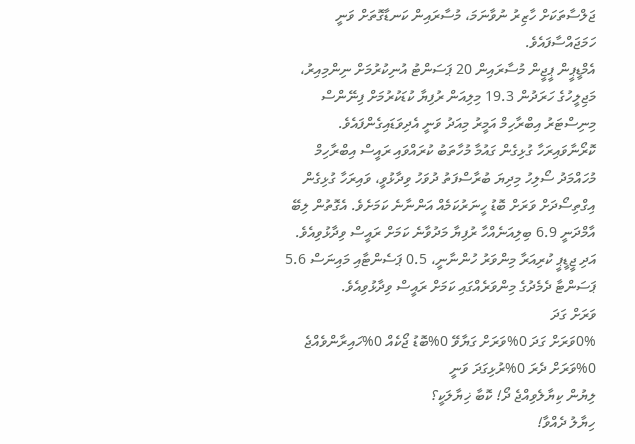ޖަލްސާތަކަށް ހާޒިރު ނުވާނަމަ، މުސާރައިން ކަނޑާގޮތަށް ވަނީ ހަމަޖައްސާފައެވެ.
އެމްޑީޕީން ޕީޖީން މުސާރައިން 20 ޕަސަންޓު އުނިކުރުމަށް ނިންމިއިރު، މަޖިލީހުގެ ހަރަދުން 19.3 މިލިއަން ރުފިޔާ ކުޑަކުރުމަށް ފިނޭންސް މިނިސްޓަރު އިބްރާހިމް އަމީރު މިއަދު ވަނީ އެދިވަޑައިގެންފައެވެ.
ކޮރޯނާވައިރަހާ ގުޅިގެން ގައުމާ މުހާތަބު ކުރައްވައި ރައީސް އިބްރާހިމް މުހައްމަދު ސޯލިހު މިދިޔަ ބުރާސްފަތު ދުވަހު ވިދާޅުވީ، ވައިރަހާ ގުޅިގެން އިގްތިސޯދަށް ވަރަށް ބޮޑު ހީނަރުކަމެއް އަންނާނެ ކަމަށެވެ. އެގޮތުން ލިބޭ އާމްދަނީ 6.9 ބިލިއަނެއްހާ ރުފިޔާ މަދުވާނެ ކަމަށް ރައީސް ވިދާޅުވިއެވެ. އަދި ޖީޑީޕީ ކުރިއަރާ މިންވަރު ހުންނާނީ، 0.5 ޕަސެންޓާއި މައިނަސް 5.6 ޕަސަންޓާ ދެމެދުގެ މިންވަރެއްގައި ކަމަށް ރައީސް ވިދާޅުވިއެވެ.
ވަރަށް ގަދަ
0%ވަރަށް ގަދަ 0%ވަރަށް ގަޔާވޭ 0%ބޮޑު ޖޯކެއް 0%ހައިރާންވެއްޖެ 0%ވަރަށް ދެރަ 0%ރުޅިގަދަ ވަނީ
ލިޔުން ކިޔާލެވިއްޖެ ދޯ! ކޮބާ ޚިޔާލަކީ؟
ހިޔާލު ދެއްވާ!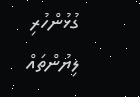ގުޅުންހުރި ލިޔުންތައް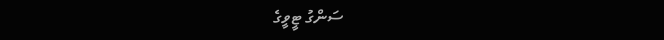ސަންގު ޓީވީގެ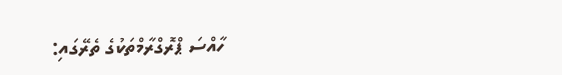ހާއްސަ ޕްރޮގްރާމްތަކުގެ ތެރޭގައި: